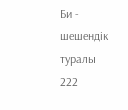Би - шешендік туралы 222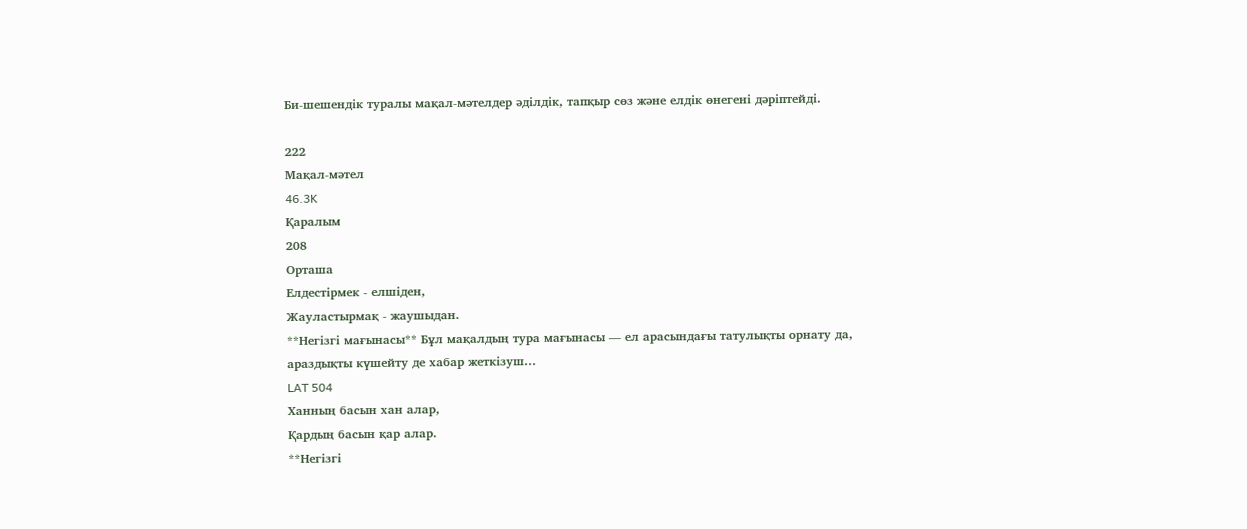Би-шешендік туралы мақал-мәтелдер әділдік, тапқыр сөз және елдік өнегені дәріптейді.

222
Мақал-мәтел
46.3K
Қаралым
208
Орташа
Елдестірмек - елшіден,
Жауластырмақ - жаушыдан.
**Негізгі мағынасы** Бұл мақалдың тура мағынасы — ел арасындағы татулықты орнату да, араздықты күшейту де хабар жеткізуш...
LAT 504
Ханның басын хан алар,
Қардың басын қар алар.
**Негізгі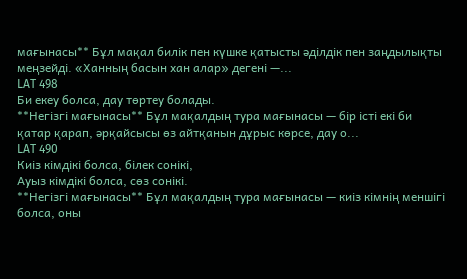мағынасы** Бұл мақал билік пен күшке қатысты әділдік пен заңдылықты меңзейді. «Ханның басын хан алар» дегені —...
LAT 498
Би екеу болса, дау төртеу болады.
**Негізгі мағынасы** Бұл мақалдың тура мағынасы — бір істі екі би қатар қарап, әрқайсысы өз айтқанын дұрыс көрсе, дау о...
LAT 490
Киіз кімдікі болса, білек сонікі,
Ауыз кімдікі болса, сөз сонікі.
**Негізгі мағынасы** Бұл мақалдың тура мағынасы — киіз кімнің меншігі болса, оны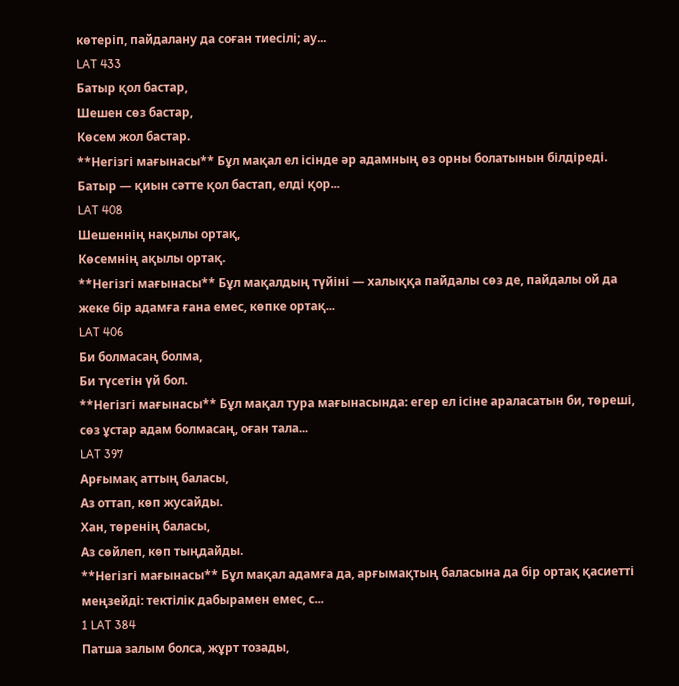көтеріп, пайдалану да соған тиесілі; ау...
LAT 433
Батыр қол бастар,
Шешен сөз бастар,
Көсем жол бастар.
**Негізгі мағынасы** Бұл мақал ел ісінде әр адамның өз орны болатынын білдіреді. Батыр — қиын сәтте қол бастап, елді қор...
LAT 408
Шешеннің нақылы ортақ,
Көсемнің ақылы ортақ.
**Негізгі мағынасы** Бұл мақалдың түйіні — халыққа пайдалы сөз де, пайдалы ой да жеке бір адамға ғана емес, көпке ортақ...
LAT 406
Би болмасаң болма,
Би түсетін үй бол.
**Негізгі мағынасы** Бұл мақал тура мағынасында: егер ел ісіне араласатын би, төреші, сөз ұстар адам болмасаң, оған тала...
LAT 397
Арғымақ аттың баласы,
Аз оттап, көп жусайды.
Хан, төренің баласы,
Аз сөйлеп, көп тыңдайды.
**Негізгі мағынасы** Бұл мақал адамға да, арғымақтың баласына да бір ортақ қасиетті меңзейді: тектілік дабырамен емес, с...
1 LAT 384
Патша залым болса, жұрт тозады,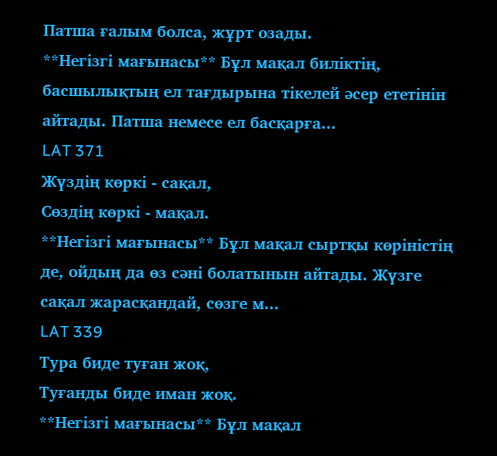Патша ғалым болса, жұрт озады.
**Негізгі мағынасы** Бұл мақал биліктің, басшылықтың ел тағдырына тікелей әсер ететінін айтады. Патша немесе ел басқарға...
LAT 371
Жүздің көркі - сақал,
Сөздің көркі - мақал.
**Негізгі мағынасы** Бұл мақал сыртқы көріністің де, ойдың да өз сәні болатынын айтады. Жүзге сақал жарасқандай, сөзге м...
LAT 339
Тура биде туған жоқ,
Туғанды биде иман жоқ.
**Негізгі мағынасы** Бұл мақал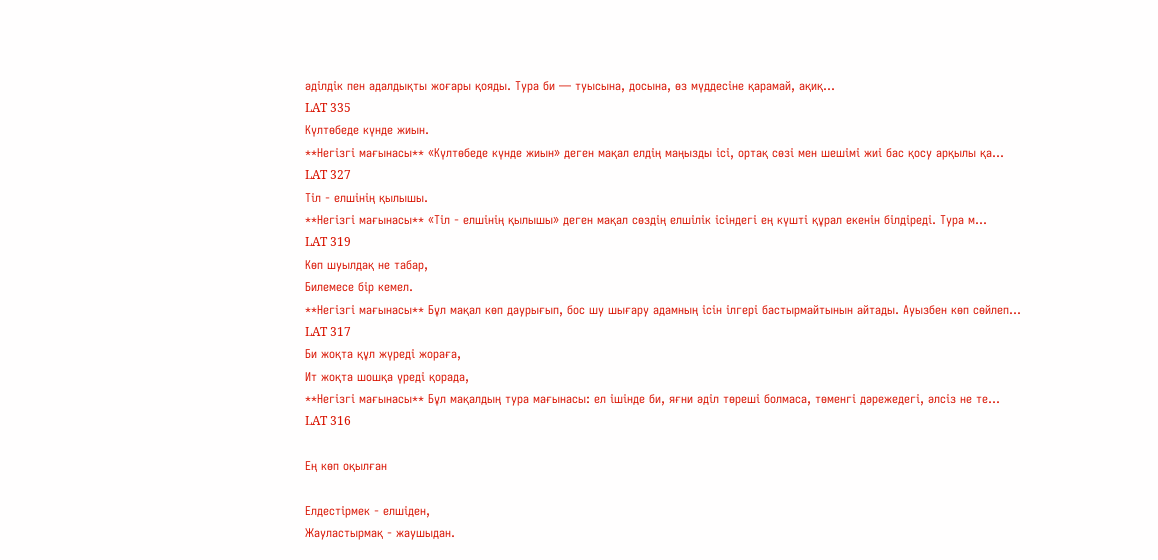әділдік пен адалдықты жоғары қояды. Тура би — туысына, досына, өз мүддесіне қарамай, ақиқ...
LAT 335
Күлтөбеде күнде жиын.
**Негізгі мағынасы** «Күлтөбеде күнде жиын» деген мақал елдің маңызды ісі, ортақ сөзі мен шешімі жиі бас қосу арқылы қа...
LAT 327
Тіл - елшінің қылышы.
**Негізгі мағынасы** «Тіл - елшінің қылышы» деген мақал сөздің елшілік ісіндегі ең күшті құрал екенін білдіреді. Тура м...
LAT 319
Көп шуылдақ не табар,
Билемесе бір кемел.
**Негізгі мағынасы** Бұл мақал көп даурығып, бос шу шығару адамның ісін ілгері бастырмайтынын айтады. Ауызбен көп сөйлеп...
LAT 317
Би жоқта құл жүреді жораға,
Ит жоқта шошқа үреді қорада,
**Негізгі мағынасы** Бұл мақалдың тура мағынасы: ел ішінде би, яғни әділ төреші болмаса, төменгі дәрежедегі, әлсіз не те...
LAT 316

Ең көп оқылған

Елдестірмек - елшіден,
Жауластырмақ - жаушыдан.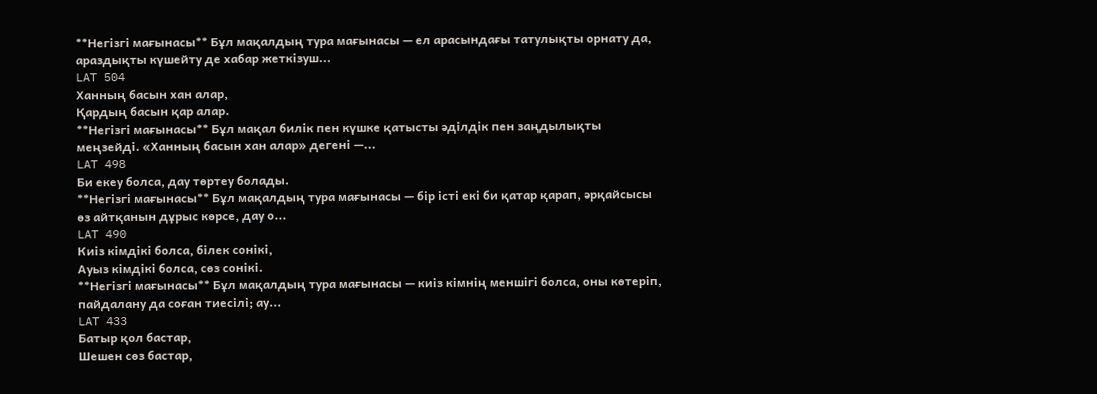**Негізгі мағынасы** Бұл мақалдың тура мағынасы — ел арасындағы татулықты орнату да, араздықты күшейту де хабар жеткізуш...
LAT 504
Ханның басын хан алар,
Қардың басын қар алар.
**Негізгі мағынасы** Бұл мақал билік пен күшке қатысты әділдік пен заңдылықты меңзейді. «Ханның басын хан алар» дегені —...
LAT 498
Би екеу болса, дау төртеу болады.
**Негізгі мағынасы** Бұл мақалдың тура мағынасы — бір істі екі би қатар қарап, әрқайсысы өз айтқанын дұрыс көрсе, дау о...
LAT 490
Киіз кімдікі болса, білек сонікі,
Ауыз кімдікі болса, сөз сонікі.
**Негізгі мағынасы** Бұл мақалдың тура мағынасы — киіз кімнің меншігі болса, оны көтеріп, пайдалану да соған тиесілі; ау...
LAT 433
Батыр қол бастар,
Шешен сөз бастар,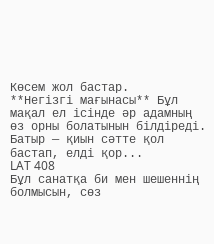Көсем жол бастар.
**Негізгі мағынасы** Бұл мақал ел ісінде әр адамның өз орны болатынын білдіреді. Батыр — қиын сәтте қол бастап, елді қор...
LAT 408
Бұл санатқа би мен шешеннің болмысын, сөз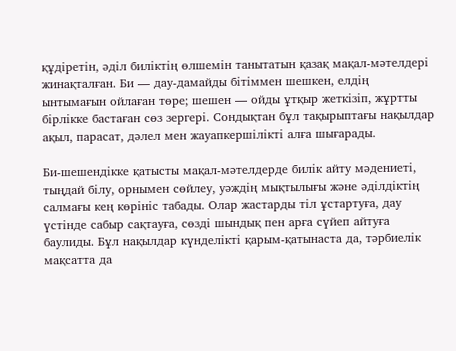құдіретін, әділ биліктің өлшемін танытатын қазақ мақал-мәтелдері жинақталған. Би — дау-дамайды бітіммен шешкен, елдің ынтымағын ойлаған төре; шешен — ойды ұтқыр жеткізіп, жұртты бірлікке бастаған сөз зергері. Сондықтан бұл тақырыптағы нақылдар ақыл, парасат, дәлел мен жауапкершілікті алға шығарады.

Би-шешендікке қатысты мақал-мәтелдерде билік айту мәдениеті, тыңдай білу, орнымен сөйлеу, уәждің мықтылығы және әділдіктің салмағы кең көрініс табады. Олар жастарды тіл ұстартуға, дау үстінде сабыр сақтауға, сөзді шындық пен арға сүйеп айтуға баулиды. Бұл нақылдар күнделікті қарым-қатынаста да, тәрбиелік мақсатта да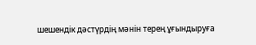шешендік дәстүрдің мәнін терең ұғындыруға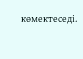көмектеседі.